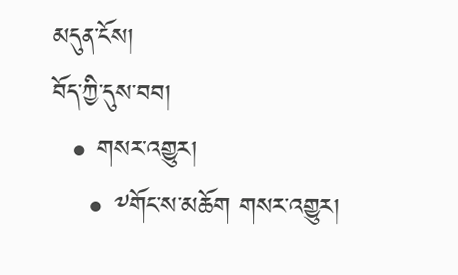མདུན་ངོས།
བོད་ཀྱི་དུས་བབ།
  • གསར་འགྱུར།
    • ༸གོང་ས་མཆོག གསར་འགྱུར།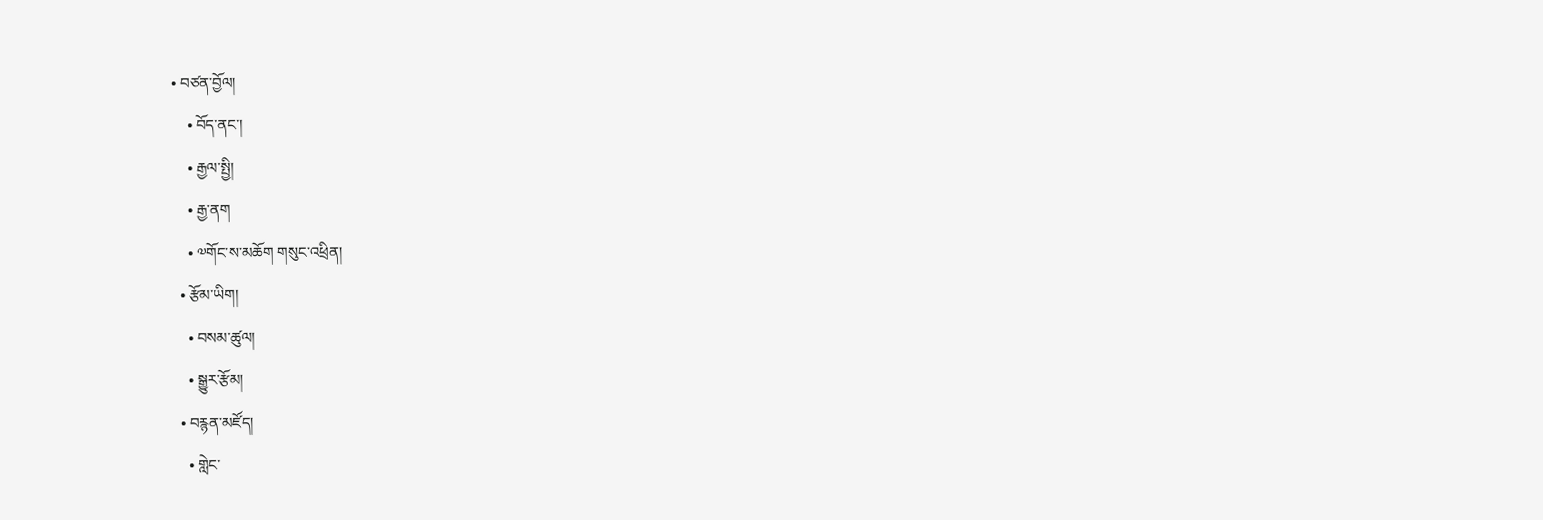• བཙན་བྱོལ།
    • བོད་ནང་།
    • རྒྱལ་སྤྱི།
    • རྒྱ་ནག
    • ༧གོང་ས་མཆོག གསུང་འཕྲིན།
  • རྩོམ་ཡིག།
    • བསམ་ཚུལ།
    • སྒྱུར་རྩོམ།
  • བརྙན་མཛོད།
    • གླེང་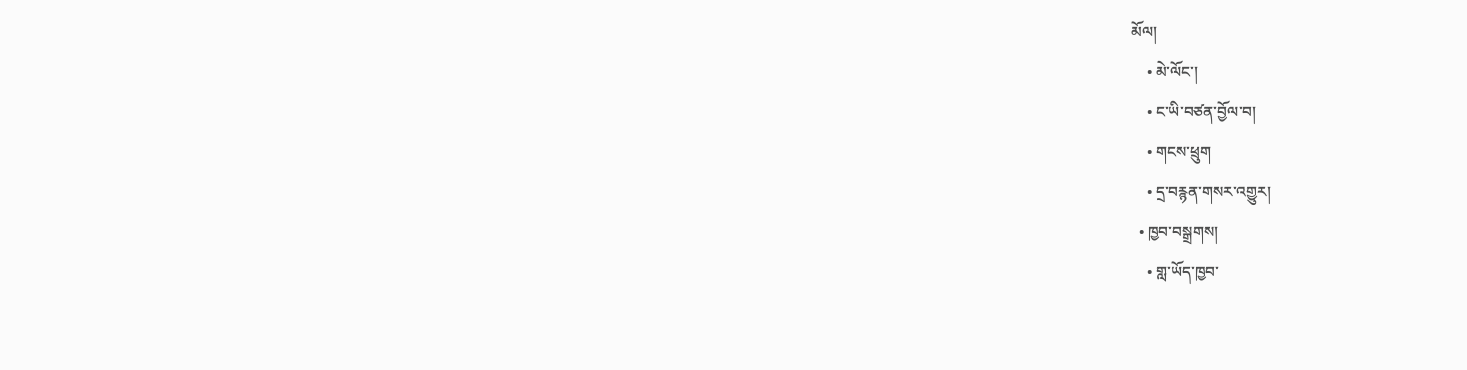མོལ།
    • མེ་ལོང་།
    • ང་ཡི་བཙན་བྱོལ་བ།
    • གངས་ཕྲུག
    • དྲ་བརྙན་གསར་འགྱུར།
  • ཁྱབ་བསྒྲགས།
    • གླ་ཡོད་ཁྱབ་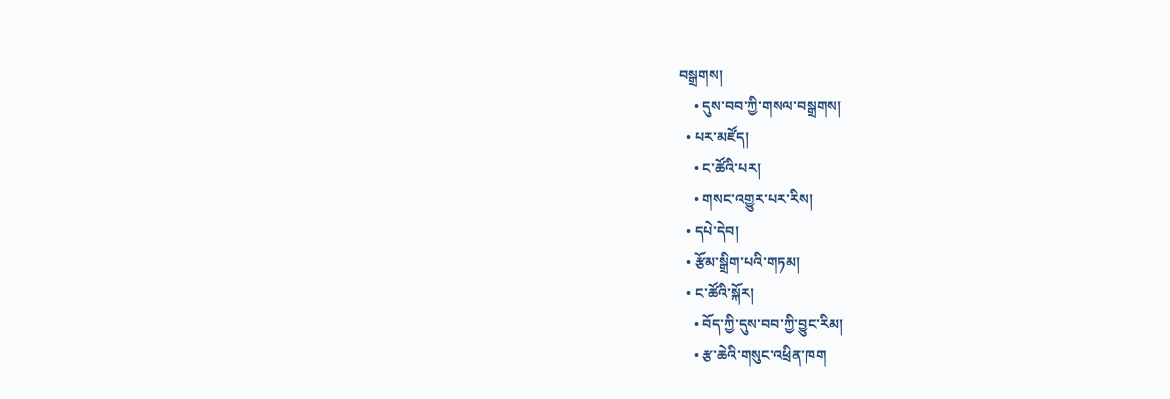བསྒྲགས།
    • དུས་བབ་ཀྱི་གསལ་བསྒྲགས།
  • པར་མཛོད།
    • ང་ཚོའི་པར།
    • གསང་འགྱུར་པར་རིས།
  • དཔེ་དེབ།
  • རྩོམ་སྒྲིག་པའི་གཏམ།
  • ང་ཚོའི་སྐོར།
    • བོད་ཀྱི་དུས་བབ་ཀྱི་བྱུང་རིམ།
    • རྩ་ཆེའི་གསུང་འཕྲིན་ཁག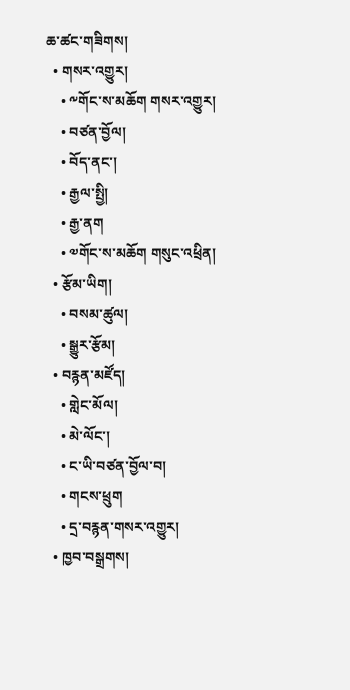ཆ་ཚང་གཟིགས།
  • གསར་འགྱུར།
    • ༸གོང་ས་མཆོག གསར་འགྱུར།
    • བཙན་བྱོལ།
    • བོད་ནང་།
    • རྒྱལ་སྤྱི།
    • རྒྱ་ནག
    • ༧གོང་ས་མཆོག གསུང་འཕྲིན།
  • རྩོམ་ཡིག།
    • བསམ་ཚུལ།
    • སྒྱུར་རྩོམ།
  • བརྙན་མཛོད།
    • གླེང་མོལ།
    • མེ་ལོང་།
    • ང་ཡི་བཙན་བྱོལ་བ།
    • གངས་ཕྲུག
    • དྲ་བརྙན་གསར་འགྱུར།
  • ཁྱབ་བསྒྲགས།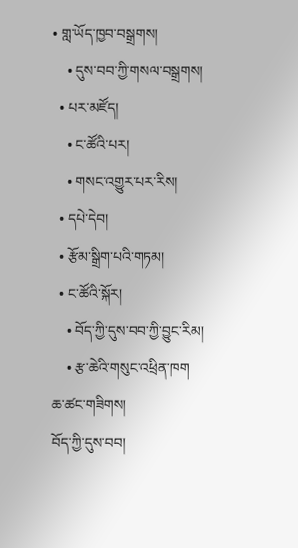• གླ་ཡོད་ཁྱབ་བསྒྲགས།
    • དུས་བབ་ཀྱི་གསལ་བསྒྲགས།
  • པར་མཛོད།
    • ང་ཚོའི་པར།
    • གསང་འགྱུར་པར་རིས།
  • དཔེ་དེབ།
  • རྩོམ་སྒྲིག་པའི་གཏམ།
  • ང་ཚོའི་སྐོར།
    • བོད་ཀྱི་དུས་བབ་ཀྱི་བྱུང་རིམ།
    • རྩ་ཆེའི་གསུང་འཕྲིན་ཁག
ཆ་ཚང་གཟིགས།
བོད་ཀྱི་དུས་བབ།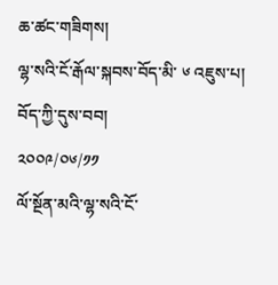ཆ་ཚང་གཟིགས།
ལྷ་སའི་ངོ་རྒོལ་སྐབས་བོད་མི་ ༦ འཇུས་པ།
བོད་ཀྱི་དུས་བབ།
༢༠༠༩/༠༦/༡༡
ལོ་སྔོན་མའི་ལྷ་སའི་ངོ་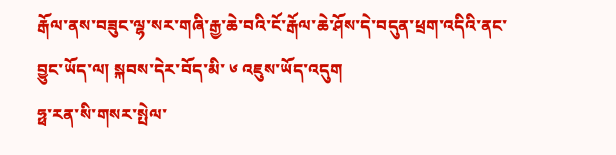རྒོལ་ནས་བཟུང་ལྷ་སར་གཞི་རྒྱ་ཆེ་བའི་ངོ་རྒོལ་ཆེ་ཤོས་དེ་བདུན་ཕྲག་འདིའི་ནང་བྱུང་ཡོད་ལ། སྐབས་དེར་བོད་མི་ ༦ འཇུས་ཡོད་འདུག
ཧྥ་རན་སི་གསར་སྤེལ་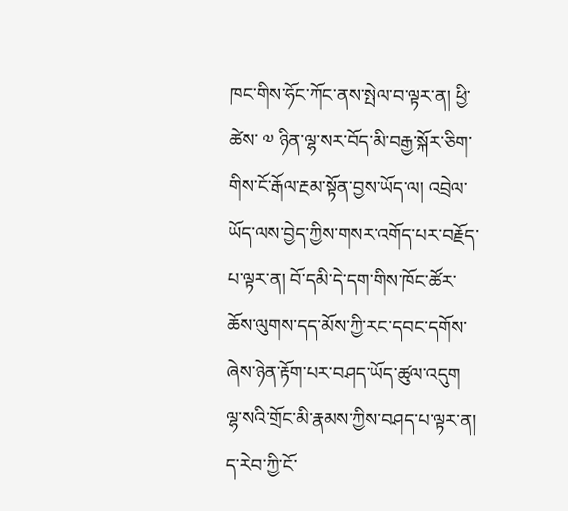ཁང་གིས་ཧོང་ཀོང་ནས་སྤེལ་བ་ལྟར་ན། ཕྱི་ཚེས་ ༧ ཉིན་ལྷ་སར་བོད་མི་བརྒྱ་སྐོར་ཅིག་གིས་ངོ་རྒོལ་རྔམ་སྟོན་བྱས་ཡོད་ལ། འབྲེལ་ཡོད་ལས་བྱེད་ཀྱིས་གསར་འགོད་པར་བརྗོད་པ་ལྟར་ན། བོ་དམི་དེ་དག་གིས་ཁོང་ཚོར་ཆོས་ལུགས་དད་མོས་ཀྱི་རང་དབང་དགོས་ཞེས་ཉེན་རྟོག་པར་བཤད་ཡོད་ཚུལ་འདུག
ལྷ་སའི་གྲོང་མི་རྣམས་ཀྱིས་བཤད་པ་ལྟར་ན། ད་རེབ་ཀྱི་ངོ་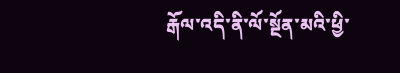རྒོལ་འདི་ནི་ལོ་སྔོན་མའི་ཕྱི་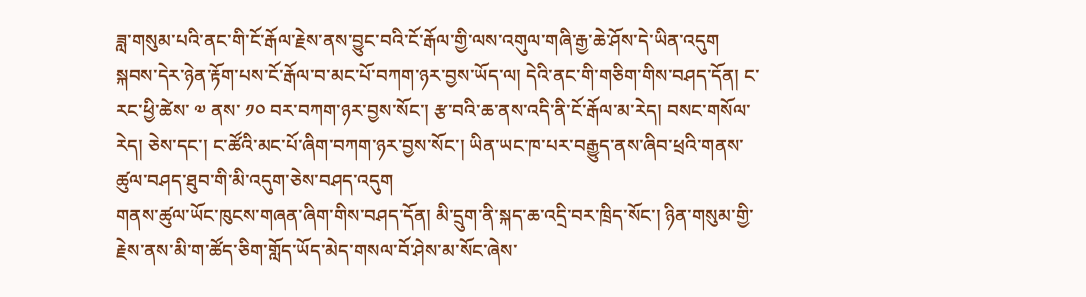ཟླ་གསུམ་པའི་ནང་གི་ངོ་རྒོལ་རྗེས་ནས་བྱུང་བའི་ངོ་རྒོལ་གྱི་ལས་འགུལ་གཞི་རྒྱ་ཆེ་ཤོས་དེ་ཡིན་འདུག
སྐབས་དེར་ཉེན་རྟོག་པས་ངོ་རྒོལ་བ་མང་པོ་བཀག་ཉར་བྱས་ཡོད་ལ། དེའི་ནང་གི་གཅིག་གིས་བཤད་དོན། ང་རང་ཕྱི་ཚེས་ ༧ ནས་ ༡༠ བར་བཀག་ཉར་བྱས་སོང་། རྩ་བའི་ཆ་ནས་འདི་ནི་ངོ་རྒོལ་མ་རེད། བསང་གསོལ་རེད། ཅེས་དང་། ང་ཚོའི་མང་པོ་ཞིག་བཀག་ཉར་བྱས་སོང་། ཡིན་ཡང་ཁ་པར་བརྒྱུད་ནས་ཞིབ་ཕྲའི་གནས་ཚུལ་བཤད་ཐུབ་གི་མི་འདུག་ཅེས་བཤད་འདུག
གནས་ཚུལ་ཡོང་ཁུངས་གཞན་ཞིག་གིས་བཤད་དོན། མི་དྲུག་ནི་སྐད་ཆ་འདྲི་བར་ཁྲིད་སོང་། ཉིན་གསུམ་གྱི་རྗེས་ནས་མི་ག་ཚོད་ཅིག་གློད་ཡོད་མེད་གསལ་བོ་ཤེས་མ་སོང་ཞེས་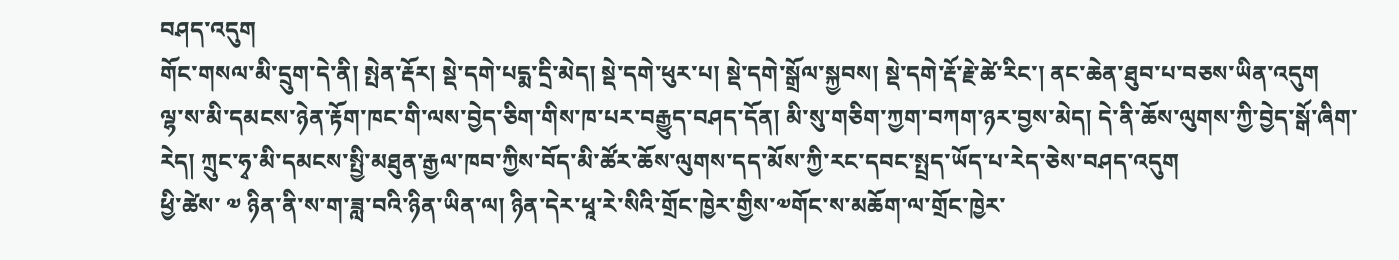བཤད་འདུག
གོང་གསལ་མི་དྲུག་དེ་ནི། སྤེན་རྡོར། སྡེ་དགེ་པདྨ་དྲི་མེད། སྡེ་དགེ་ཕུར་པ། སྡེ་དགེ་སྒྲོལ་སྐྱབས། སྡེ་དགེ་རྡོ་རྗེ་ཚེ་རིང་། ནང་ཆེན་ཐུབ་པ་བཅས་ཡིན་འདུག
ལྷ་ས་མི་དམངས་ཉེན་རྟོག་ཁང་གི་ལས་བྱེད་ཅིག་གིས་ཁ་པར་བརྒྱུད་བཤད་དོན། མི་སུ་གཅིག་ཀྱག་བཀག་ཉར་བྱས་མེད། དེ་ནི་ཆོས་ལུགས་ཀྱི་བྱེད་སྒོ་ཞིག་རེད། ཀྲུང་ཧྭ་མི་དམངས་སྤྱི་མཐུན་རྒྱལ་ཁབ་ཀྱིས་བོད་མི་ཚོར་ཆོས་ལུགས་དད་མོས་ཀྱི་རང་དབང་སྤྲད་ཡོད་པ་རེད་ཅེས་བཤད་འདུག
ཕྱི་ཚེས་ ༧ ཉིན་ནི་ས་ག་ཟླ་བའི་ཉིན་ཡིན་ལ། ཉིན་དེར་ཕཱ་རེ་སིའི་གྲོང་ཁྱེར་གྱིས་༧གོང་ས་མཆོག་ལ་གྲོང་ཁྱེར་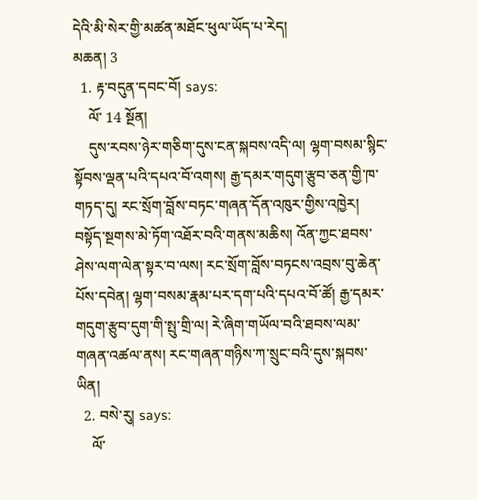དེའི་མི་སེར་གྱི་མཚན་མཐོང་ཕུལ་ཡོད་པ་རེད།
མཆན། 3
  1. རྟ་བདུན་དབང་བོ། says:
    ལོ་ 14 སྔོན།
    དུས་རབས་ཉེར་གཅིག་དུས་ངན་སྐབས་འདི་ལ། ལྷག་བསམ་སྙིང་སྟོབས་ལྡན་པའི་དཔའ་བོ་འགས། རྒྱ་དམར་གདུག་རྩུབ་ཅན་གྱི་ཁ་གཏད་དུ། རང་སྲོག་བློས་བཏང་གཞན་དོན་འཁུར་གྱིས་འཁྱེར། བསྟོད་སྔགས་མེ་ཏོག་འཐོར་བའི་གནས་མཆིས། འོན་ཀྱང་ཐབས་ཤེས་ལག་ལེན་སྟར་བ་ལས། རང་སྲོག་བློས་བཏངས་འབྲས་བུ་ཆེན་པོས་དབེན། ལྷག་བསམ་རྣམ་པར་དག་པའི་དཔའ་བོ་ཚོ། རྒྱ་དམར་གདུག་རྩུབ་དུག་གི་སྤུ་གྲི་ལ། རེ་ཞིག་གཡོལ་བའི་ཐབས་ལམ་གཞན་འཚལ་ནས། རང་གཞན་གཉིས་ཀ་སྲུང་བའི་དུས་སྐབས་ཡིན།
  2. བསེ་རུ། says:
    ལོ་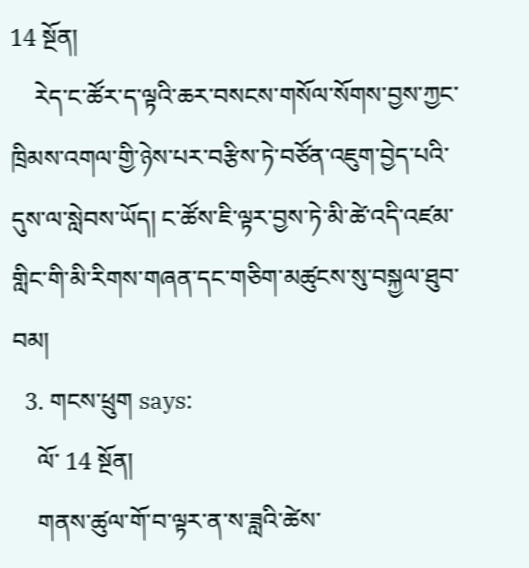14 སྔོན།
    རེད་ང་ཚོར་ད་ལྟའི་ཆར་བསངས་གསོལ་སོགས་བྱས་ཀྱང་ཁྲིམས་འགལ་གྱི་ཉེས་པར་བརྩིས་ཏེ་བཙོན་འཇུག་བྱེད་པའི་དུས་ལ་སླེབས་ཡོད། ང་ཚོས་ཇི་ལྟར་བྱས་ཏེ་མི་ཚེ་འདི་འཛམ་གླིང་གི་མི་རིགས་གཞན་དང་གཅིག་མཚུངས་སུ་བསྐྱལ་ཐུབ་བམ།
  3. གངས་ཕྲུག says:
    ལོ་ 14 སྔོན།
    གནས་ཚུལ་གོ་བ་ལྟར་ན་ས་ཟླའི་ཚེས་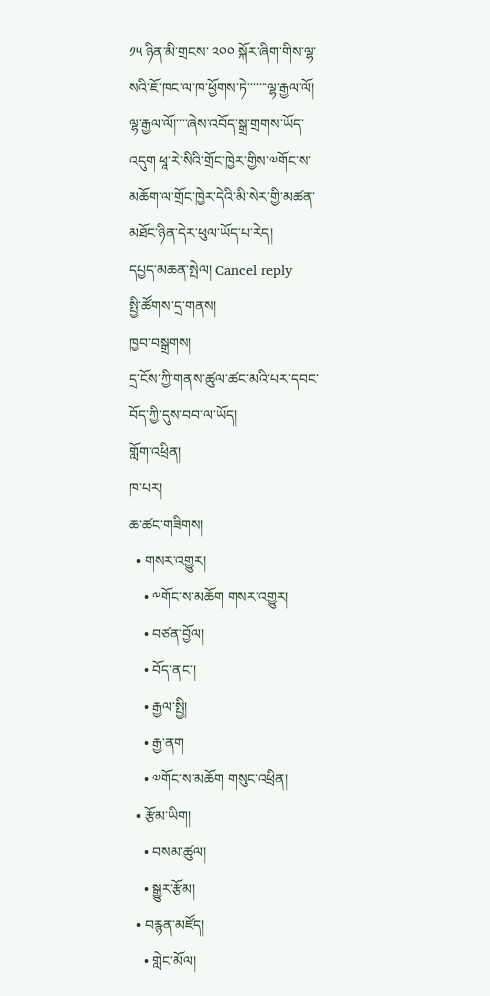༡༥ ཉིན་མི་གྲངས་ ༢༠༠ སྐོར་ཞིག་གིས་ལྷ་སའི་ཇོ་ཁང་ལ་ཁ་ཕྱོགས་ཏེ་་་་་་་ལྷ་རྒྱལ་ལོ། ལྷ་རྒྱལ་ལོ།་་་་ཞེས་འབོད་སྒྲ་གྲགས་ཡོད་འདུག ཕཱ་རེ་སིའི་གྲོང་ཁྱེར་གྱིས་༧གོང་ས་མཆོག་ལ་གྲོང་ཁྱེར་དེའི་མི་སེར་གྱི་མཚན་མཐོང་ཉིན་དེར་ཕུལ་ཡོད་པ་རེད།
དཔྱད་མཆན་སྤེལ། Cancel reply
སྤྱི་ཚོགས་དྲ་གནས།
ཁྱབ་བསྒྲགས།
དྲ་ངོས་ཀྱི་གནས་ཚུལ་ཚང་མའི་པར་དབང་བོད་ཀྱི་དུས་བབ་ལ་ཡོད།
གློག་འཕྲིན།
ཁ་པར།
ཆ་ཚང་གཟིགས།
  • གསར་འགྱུར།
    • ༸གོང་ས་མཆོག གསར་འགྱུར།
    • བཙན་བྱོལ།
    • བོད་ནང་།
    • རྒྱལ་སྤྱི།
    • རྒྱ་ནག
    • ༧གོང་ས་མཆོག གསུང་འཕྲིན།
  • རྩོམ་ཡིག།
    • བསམ་ཚུལ།
    • སྒྱུར་རྩོམ།
  • བརྙན་མཛོད།
    • གླེང་མོལ།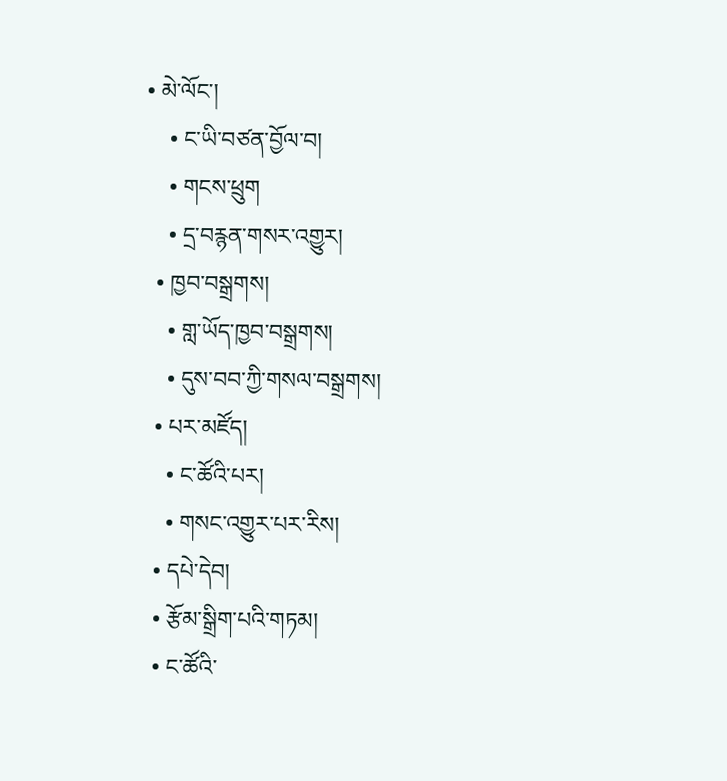• མེ་ལོང་།
    • ང་ཡི་བཙན་བྱོལ་བ།
    • གངས་ཕྲུག
    • དྲ་བརྙན་གསར་འགྱུར།
  • ཁྱབ་བསྒྲགས།
    • གླ་ཡོད་ཁྱབ་བསྒྲགས།
    • དུས་བབ་ཀྱི་གསལ་བསྒྲགས།
  • པར་མཛོད།
    • ང་ཚོའི་པར།
    • གསང་འགྱུར་པར་རིས།
  • དཔེ་དེབ།
  • རྩོམ་སྒྲིག་པའི་གཏམ།
  • ང་ཚོའི་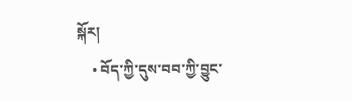སྐོར།
    • བོད་ཀྱི་དུས་བབ་ཀྱི་བྱུང་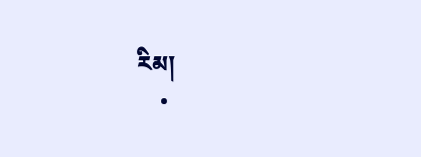རིམ།
    •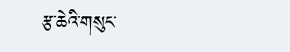རྩ་ཆེའི་གསུང་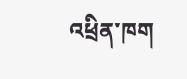འཕྲིན་ཁག